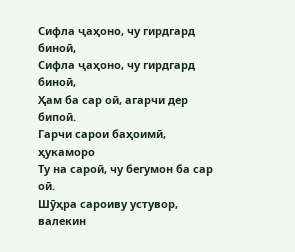Сифла ҷаҳоно, чу гирдгард биноӣ,
Сифла ҷаҳоно, чу гирдгард биноӣ,
Ҳам ба сар оӣ, агарчи дер бипоӣ.
Гарчи сарои баҳоимӣ, ҳукаморо
Ту на сароӣ, чу бегумон ба сар оӣ.
Шӯҳра сароиву устувор, валекин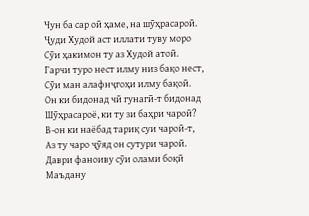Чун ба сар оӣ ҳаме, на шӯҳрасароӣ.
Ҷуди Худой аст иллати туву моро
Сӯи ҳакимон ту аз Худой атоӣ.
Гарчи туро нест илму низ бақо нест,
Сӯи ман алафнҷгоҳи илму бақоӣ.
Он ки бидонад чӣ гунагӣ-т бидонад
Шӯҳрасароё, ки ту зи баҳри чароӣ?
В-он ки наёбад тариқ суи чароӣ-т,
Аз ту чаро ҷӯяд он сутури чароӣ.
Даври фаноиву сӯи олами боқӣ
Маъдану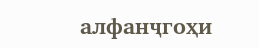алфанҷгоҳи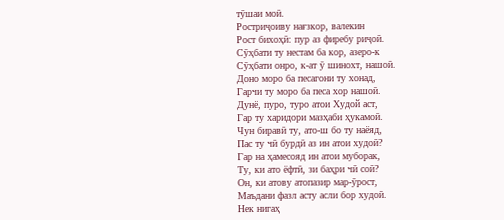тӯшаи моӣ.
Ростриҷоиву нағзкор, валекин
Рост бихоҳӣ: пур аз фиребу риҷоӣ.
Сӯҳбати ту нестам ба кор, азеро-к
Сӯҳбати онро, к-ат ӯ шинохт, нашоӣ.
Доно моро ба песагони ту хонад,
Гарчи ту моро ба песа хор нашоӣ.
Дунё, пуро, туро атои Худой аст,
Гар ту харидори мазҳаби ҳукамоӣ.
Чун биравӣ ту, ато-ш бо ту наёяд,
Пас ту чӣ бурдӣ аз ин атои худоӣ?
Гар на ҳамесояд ин атои муборак,
Ту, ки ато ёфтӣ, зи баҳри чӣ соӣ?
Он, ки атову атопазир мар-ӯрост,
Маъдани фазл асту асли бор худоӣ.
Нек нигаҳ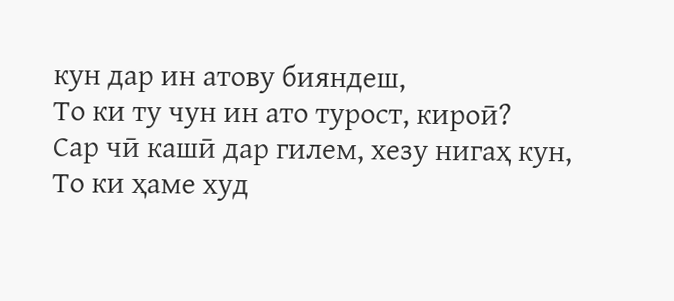кун дар ин атову бияндеш,
То ки ту чун ин ато турост, кироӣ?
Сар чӣ кашӣ дар гилем, хезу нигаҳ кун,
То ки ҳаме худ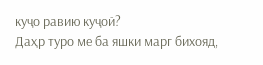куҷо равию куҷоӣ?
Даҳр туро ме ба яшки марг бихояд,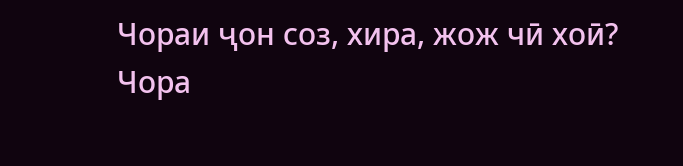Чораи ҷон соз, хира, жож чӣ хоӣ?
Чора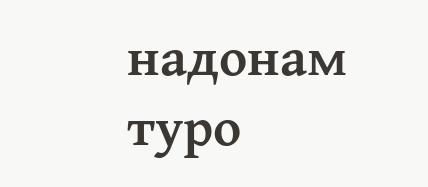надонам туро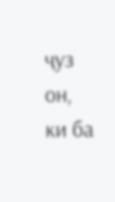ҷуз он, ки ба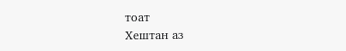тоат
Хештан аз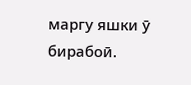маргу яшки ӯ бирабоӣ.